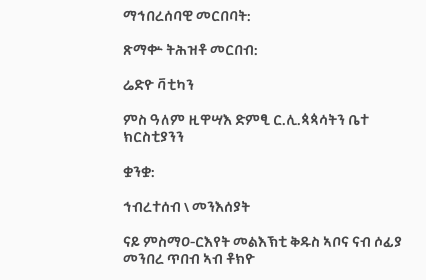ማኅበረሰባዊ መርበባት:

ጽማቍ ትሕዝቶ መርበብ:

ሬድዮ ቫቲካን

ምስ ዓለም ዚዋሣእ ድምፂ ር.ሊ.ጳጳሳትን ቤተ ክርስቲያንን

ቋንቋ:

ኅብረተሰብ \ መንእሰያት

ናይ ምስማዐ-ርእየት መልእኽቲ ቅዱስ ኣቦና ናብ ሶፊያ መንበረ ጥበብ ኣብ ቶክዮ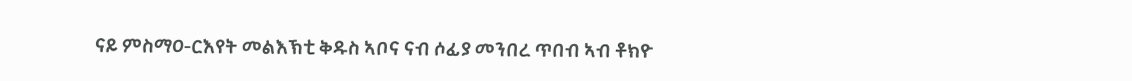ናይ ምስማዐ-ርእየት መልእኽቲ ቅዱስ ኣቦና ናብ ሶፊያ መንበረ ጥበብ ኣብ ቶክዮ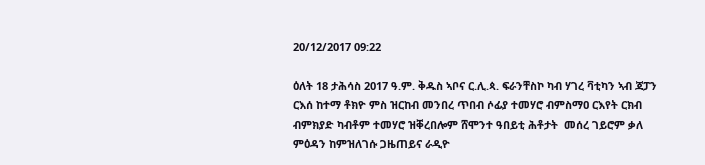20/12/2017 09:22

ዕለት 18 ታሕሳስ 2017 ዓ.ም. ቅዱስ ኣቦና ር.ሊ.ጳ. ፍራንቸስኮ ካብ ሃገረ ቫቲካን ኣብ ጃፓን ርእሰ ከተማ ቶክዮ ምስ ዝርከብ መንበረ ጥበብ ሶፊያ ተመሃሮ ብምስማዐ ርእየት ርክብ ብምክያድ ካብቶም ተመሃሮ ዝቐረበሎም ሸሞንተ ዓበይቲ ሕቶታት  መሰረ ገይሮም ቃለ ምዕዳን ከምዝለገሱ ጋዜጠይና ራዲዮ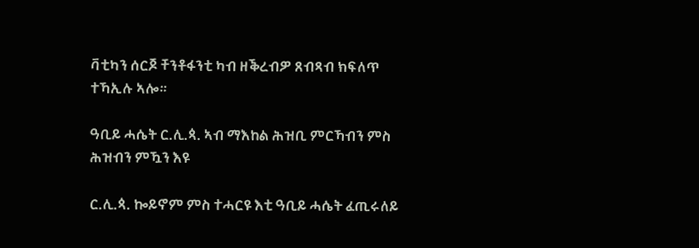ቫቲካን ሰርጆ ቸንቶፋንቲ ካብ ዘቕረብዎ ጸብጻብ ክፍለጥ ተኻኢሉ ኣሎ።

ዓቢይ ሓሴት ር.ሊ.ጳ. ኣብ ማእከል ሕዝቢ ምርኻብን ምስ ሕዝብን ምዃን እዩ

ር.ሊ.ጳ. ኰይኖም ምስ ተሓርዩ እቲ ዓቢይ ሓሴት ፈጢሩለይ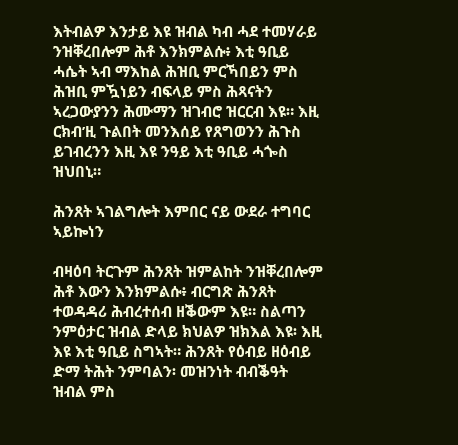እትብልዎ እንታይ እዩ ዝብል ካብ ሓደ ተመሃራይ ንዝቐረበሎም ሕቶ እንክምልሱ፥ እቲ ዓቢይ ሓሴት ኣብ ማእከል ሕዝቢ ምርኻበይን ምስ ሕዝቢ ምዃነይን ብፍላይ ምስ ሕጻናትን ኣረጋውያንን ሕሙማን ዝገብሮ ዝርርብ እዩ። እዚ ርክብ’ዚ ጉልበት መንእሰይ የጸግወንን ሕጉስ ይገብረንን እዚ እዩ ንዓይ እቲ ዓቢይ ሓጐስ ዝህበኒ።

ሕንጸት ኣገልግሎት እምበር ናይ ውደራ ተግባር ኣይኰነን

ብዛዕባ ትርጉም ሕንጸት ዝምልከት ንዝቐረበሎም ሕቶ እውን እንክምልሱ፥ ብርግጽ ሕንጸት ተወዳዳሪ ሕብረተሰብ ዘቕውም እዩ። ስልጣን ንምዕታር ዝብል ድላይ ክህልዎ ዝክእል እዩ፡ እዚ እዩ እቲ ዓቢይ ስግኣት። ሕንጸት የዕብይ ዘዕብይ ድማ ትሕት ንምባልን፡ መዝንነት ብብቕዓት ዝብል ምስ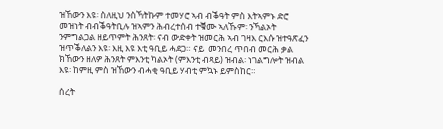ዝኸውን እዩ፡ ስለዚህ ንስኻትኩም ተመሃሮ ኣብ ብቕዓት ምስ እትኣምኑ ድሮ መዝነት ብብቕዓትቢሉ ዝኣምን ሕብረተሰብ ተቑሙ ኣለኹም፡ ንኻልኦት ንምግልጋል ዘይጥምት ሕንጸት፡ ናብ ውድቀት ዝመርሕ ኣብ ገዛእ ርእሱ ዝተዓጽፈን ዝጥቕለልን እዩ፡ እዚ እዩ እቲ ዓቢይ ሓደጋ። ናይ  መንበረ ጥበብ መርሕ ቃል ክኸውን ዘለዎ ሕንጸት ምእንቲ ካልኦት (ምእንቲ ብጻይ) ዝብል፡ ነገልግሎት ዝብል እዩ፡ ከምዚ ምስ ዝኸውን ብሓቂ ዓቢይ ሃብቲ ምኳኑ ይምስከር።

ሰረት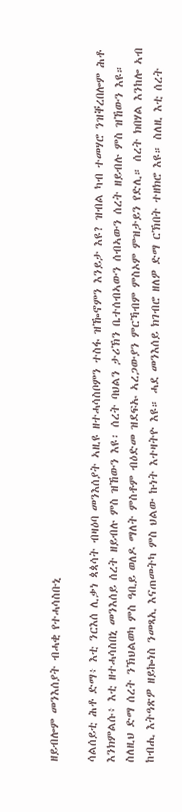ዘይብሎም መንእሰያት ብሓቂ የተሓሳስቡኒ

ሳልሰይቲ ሕቶ ድማ፥ እቲ ንርእሰ ሊቃነ ጳጳሳት ብዛዕባ መንእሰያት ኣዚዩ ዘተሓሳስቦምን ተስፋ ዝዀኖምን እንይታ እዩ? ዝብል ካብ ተመሃሮ ንዝቐረበሎም ሕቶ እንክምልሱ፥ እቲ ዘተሓሳስበኒ መንእሰይ ሰረት ዘይብሉ ምስ ዝኸውን እዩ፡ ሰረት ባህልን ታሪኽን ቤተሰብኣውን ሰብኣውን ሰረት ዘይብሉ ምስ ዝኸውን እዩ። ስለዚህ ድማ ሰረት ንኽህልወካ ምስ ዓቢይ ወለዶ ማለት ምስቶም ብዕድመ ዝደፍኡ ኣረጋውያን ምርኻብም ምስኦም ምዝታይን የድሊ። ሰረት ክበሃል እንከሎ ኣብ ከብሒ እትዓጽዎ ዘይኰነስ ንመጻኢ እናጠመትካ ምስ ህልው ኩነት እተዛትዮ እዩ። ሓደ መንእሰይ ክገብሮ ዘለዎ ድማ ርኽበት ተዘክሮ እዩ። ስለዚ እቲ ሰረት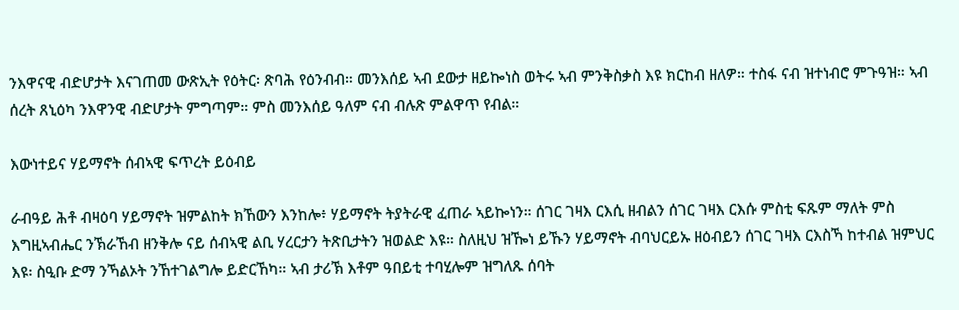ንእዋናዊ ብድሆታት እናገጠመ ውጽኢት የዕትር፡ ጽባሕ የዕንብብ። መንእሰይ ኣብ ደውታ ዘይኰነስ ወትሩ ኣብ ምንቅስቃስ እዩ ክርከብ ዘለዎ። ተስፋ ናብ ዝተነብሮ ምጉዓዝ። ኣብ ሰረት ጸኒዕካ ንእዋንዊ ብድሆታት ምግጣም። ምስ መንእሰይ ዓለም ናብ ብሉጽ ምልዋጥ የብል።

እውነተይና ሃይማኖት ሰብኣዊ ፍጥረት ይዕብይ

ራብዓይ ሕቶ ብዛዕባ ሃይማኖት ዝምልከት ክኸውን እንከሎ፥ ሃይማኖት ትያትራዊ ፈጠራ ኣይኰነን። ሰገር ገዛእ ርእሲ ዘብልን ሰገር ገዛእ ርእሱ ምስቲ ፍጹም ማለት ምስ እግዚኣብሔር ንኽራኸብ ዘንቅሎ ናይ ሰብኣዊ ልቢ ሃረርታን ትጽቢታትን ዝወልድ እዩ። ስለዚህ ዝዀነ ይኹን ሃይማኖት ብባህርይኡ ዘዕብይን ሰገር ገዛእ ርእስኻ ከተብል ዝምህር እዩ፡ ስዒቡ ድማ ንኻልኦት ንኸተገልግሎ ይድርኸካ። ኣብ ታሪኽ እቶም ዓበይቲ ተባሂሎም ዝግለጹ ሰባት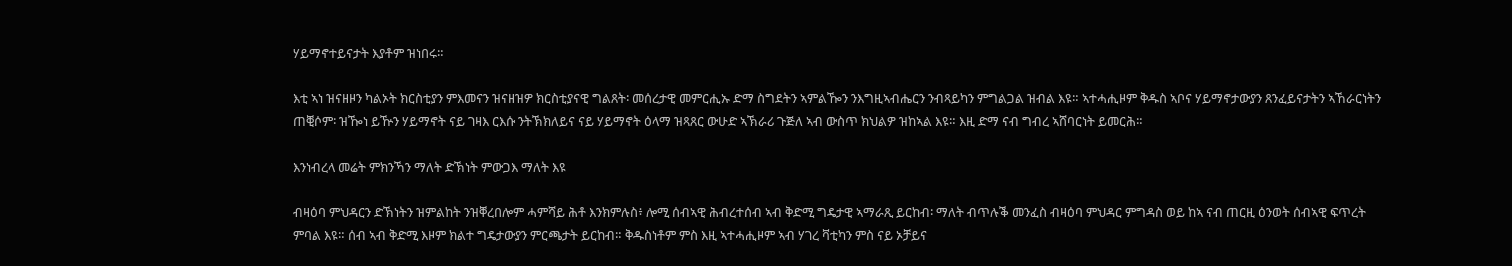ሃይማኖተይናታት እያቶም ዝነበሩ።

እቲ ኣነ ዝናዘዞን ካልኦት ክርስቲያን ምእመናን ዝናዘዝዎ ክርስቲያናዊ ግልጸት፡ መሰረታዊ መምርሒኡ ድማ ስግደትን ኣምልዀን ንእግዚኣብሔርን ንብጻይካን ምግልጋል ዝብል እዩ። ኣተሓሒዞም ቅዱስ ኣቦና ሃይማኖታውያን ጸንፈይናታትን ኣኸራርነትን ጠቒሶም፡ ዝዀነ ይዅን ሃይማኖት ናይ ገዛእ ርእሱ ንትኽክለይና ናይ ሃይማኖት ዕላማ ዝጻጸር ውሁድ ኣኽራሪ ጉጅለ ኣብ ውስጥ ክህልዎ ዝከኣል እዩ። እዚ ድማ ናብ ግብረ ኣሸባርነት ይመርሕ።

እንነብረላ መሬት ምክንኻን ማለት ድኽነት ምውጋእ ማለት እዩ

ብዛዕባ ምህዳርን ድኽነትን ዝምልከት ንዝቐረበሎም ሓምሻይ ሕቶ እንክምሉስ፥ ሎሚ ሰብኣዊ ሕብረተሰብ ኣብ ቅድሚ ግዴታዊ ኣማራጺ ይርከብ፡ ማለት ብጥሉቕ መንፈስ ብዛዕባ ምህዳር ምግዳስ ወይ ከኣ ናብ ጠርዚ ዕንወት ሰብኣዊ ፍጥረት ምባል እዩ። ሰብ ኣብ ቅድሚ እዞም ክልተ ግዴታውያን ምርጫታት ይርከብ። ቅዱስነቶም ምስ እዚ ኣተሓሒዞም ኣብ ሃገረ ቫቲካን ምስ ናይ ኦቻይና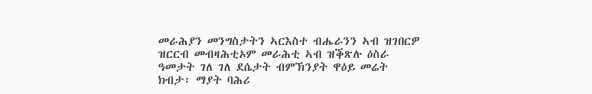መራሕያን መንግስታትን ኣርእስተ ብሔራንን ኣብ ዝገበርዎ ዝርርብ መብዛሕቲኦም መራሕቲ ኣብ ዝቕጽሉ ዕስራ ዓመታት ገለ ገለ ደሴታት ብምኽንያት ዋዕይ መሬት ክብታ፡ ማያት ባሕሪ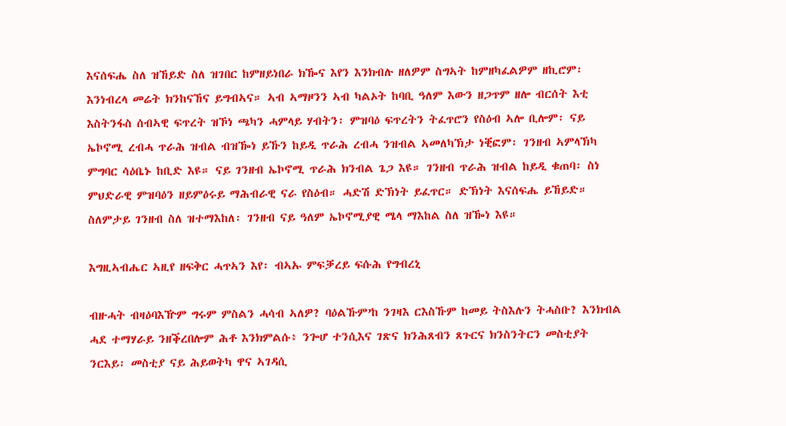እናሰፍሔ ስለ ዝኸይድ ስለ ዝገበር ከምዘይነበራ ክዀና እየን እንክብሉ ዘለዎም ስግኣት ከምዘካፈልዎም ዘኪሮም፡ እንነብረላ መሬት ክንከናኸና ይግብኣና። ኣብ ኣማዞንን ኣብ ካልኦት ከባቢ ዓለም እውን ዘጋጥም ዘሎ ብርሰት እቲ እስትንፋስ ሰብኣዊ ፍጥረት ዝኾነ ጫካን ሓምላይ ሃብትን፡ ምዝባዕ ፍጥረትን ትፈጥሮን የስዕብ ኣሎ ቢሎም፡ ናይ ኤኮኖሚ ረብሓ ጥራሕ ዝብል ብዝዀነ ይኹን ከይዲ ጥራሕ ረብሓ ንዝብል ኣመለካኽታ ነቒፎም፡ ገንዘብ ኣምላኽካ ምግባር ሳዕቤኑ ከቢድ እዩ። ናይ ገንዘብ ኤኮኖሚ ጥራሕ ክንብል ጌጋ እዩ። ገንዘብ ጥራሕ ዝብል ከይዲ ቁጠባ፡ ስነ ምህድራዊ ምዝባዕን ዘይምዕሩይ ማሕብራዊ ናራ የስዕብ። ሓድሽ ድኽነት ይፈጥር። ድኽነት እናሰፍሔ ይኸይድ። ስለምታይ ገንዘብ ስለ ዝተማእከለ፡ ገንዘብ ናይ ዓለም ኤኮኖሚያዊ ሜላ ማእከል ስለ ዝዀነ እዩ።

እግዚኣብሔር ኣዚየ ዘፍቅር ሓጥኣን እየ፡ ብኣኡ ምፍቓረይ ፍሱሕ የግብረኒ

ብዙሓት ብዛዕባእዅም ግሩም ምስልን ሓሳብ ኣለዎ? ባዕልኹም’ከ ንገዛእ ርእስኹም ከመይ ትስእሉን ትሓስቡ? እንክብል ሓደ ተማሃራይ ንዘቕረበሎም ሕቶ እንክምልሱ፥ ንጐሆ ተንሲእና ገጽና ክንሕጸብን ጸጉርና ክንስንትርን መስቲያት ንርእይ፡ መስቲያ ናይ ሕይወትካ ዋና ኣገዳሲ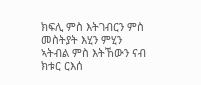ክፍሊ ምስ እትገብርን ምስ መስትያት እሂን ምሂን ኣትብል ምስ እትኸውን ናብ ክቱር ርእሰ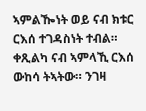ኣምልዀነት ወይ ናብ ክቱር ርእሰ ተገዳስነት ተብል። ቀጺልካ ናብ ኣምላኺ ርእሰ ውከሳ ትኣትው። ንገዛ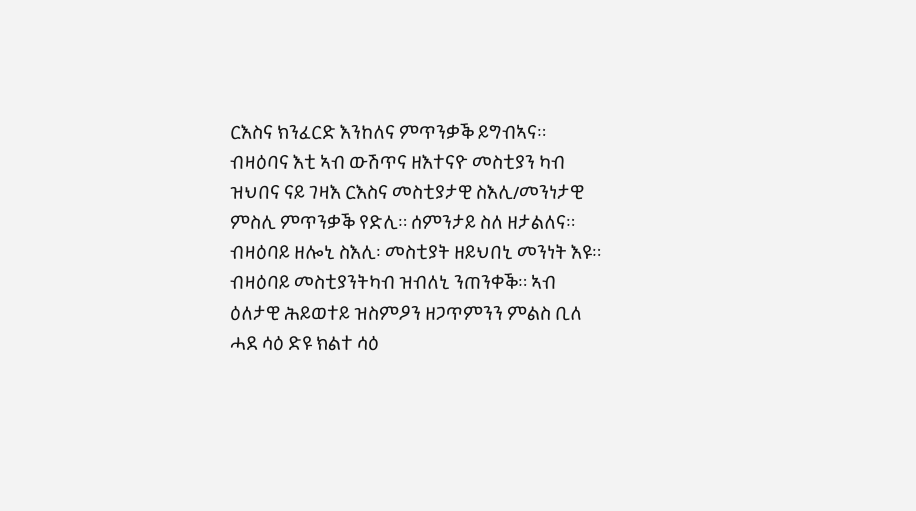ርእስና ክንፈርድ እንከለና ምጥንቃቕ ይግብኣና። ብዛዕባና እቲ ኣብ ውሽጥና ዘእተናዮ መስቲያን ካብ ዝህበና ናይ ገዛእ ርእስና መስቲያታዊ ስእሊ/መንነታዊ ምስሊ ምጥንቃቕ የድሊ። ሰምንታይ ስለ ዘታልለና። ብዛዕባይ ዘሎኒ ስእሊ፡ መስቲያት ዘይህበኒ መንነት እዩ። ብዛዕባይ መስቲያንትካብ ዝብለኒ ንጠንቀቕ። ኣብ ዕለታዊ ሕይወተይ ዝስምዖን ዘጋጥምንን ምልስ ቢለ ሓደ ሳዕ ድዩ ክልተ ሳዕ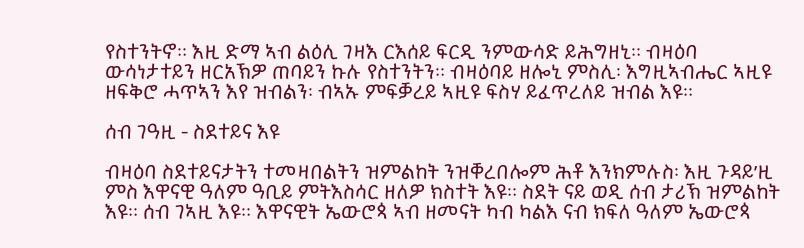የስተንትኖ። እዚ ድማ ኣብ ልዕሊ ገዛእ ርእሰይ ፍርዲ ንምውሳድ ይሕግዘኒ። ብዛዕባ ውሳነታተይን ዘርአኽዎ ጠባይን ኩሉ የስተንትን። ብዛዕባይ ዘሎኒ ምስሊ፡ እግዚኣብሔር ኣዚዩ ዘፍቅሮ ሓጥኣን እየ ዝብልን፡ ብኣኡ ምፍቓረይ ኣዚዩ ፍስሃ ይፈጥረለይ ዝብል እዩ።

ሰብ ገዓዚ - ስደተይና እዩ

ብዛዕባ ስደተይናታትን ተመዛበልትን ዝምልከት ንዝቐረበሎም ሕቶ እንክምሉስ፡ እዚ ጉዳይ’ዚ ምስ እዋናዊ ዓለም ዓቢይ ምትእስሳር ዘለዎ ክስተት እዩ። ስደት ናይ ወዲ ሰብ ታሪኽ ዝምልከት እዩ። ሰብ ገኣዚ እዩ። እዋናዊት ኤውሮጳ ኣብ ዘመናት ካብ ካልእ ናብ ክፍለ ዓለም ኤውሮጳ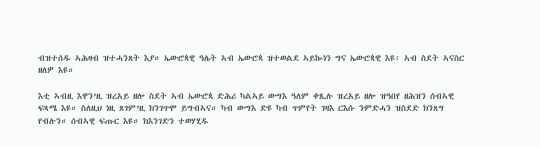ብዝተሰዱ ኣሕዛብ ዝተሓንጸት እያ። ኤውሮጳዊ ዓሌት ኣብ ኤውሮጳ ዝተወልደ ኣይኰነን ግና ኤውሮጳዊ እዩ፡ ኣብ ስደት ኣናስር ዘለዎ እዩ።

እቲ ኣብዚ እዋን’ዚ ዝረአይ ዘሎ ስደት ኣብ ኤውሮጳ ድሕሪ ካልኣይ ውግእ ዓለም ቀጺሉ ዝረአይ ዘሎ ዝዓበየ ዘሕዝን ሰብኣዊ ፍጻሜ እዩ። ስለዚህ ነዚ ጸገም’ዚ ክንገጥሞ ይግብኣና። ካብ ውግእ ድዩ ካብ ጥምየት ገዛእ ርእሱ ንምድሓን ዝስደድ ክንጸግ የብሉን። ሰብኣዊ ፍጡር እዩ። ክእንገድን ተወሃሂዱ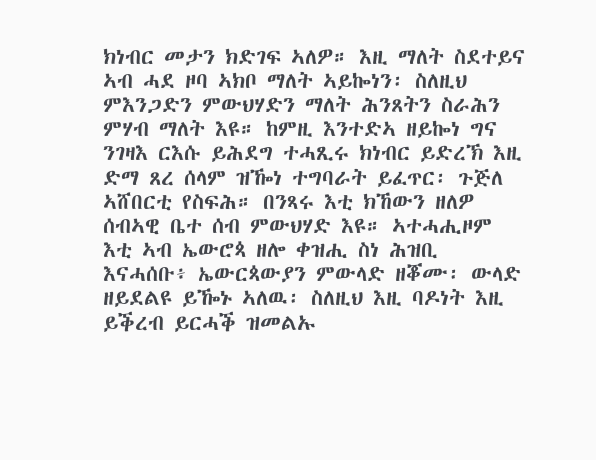ክነብር መታን ክድገፍ ኣለዎ። እዚ ማለት ስደተይና ኣብ ሓደ ዞባ ኣክቦ ማለት ኣይኰነን፡ ስለዚህ ምእንጋድን ምውህሃድን ማለት ሕንጸትን ስራሕን ምሃብ ማለት እዩ። ከምዚ እንተድኣ ዘይኰነ ግና ንገዛእ ርእሱ ይሕደግ ተሓጺሩ ክነብር ይድረኽ እዚ ድማ ጸረ ሰላም ዝዀነ ተግባራት ይፈጥር፡ ጉጅለ ኣሸበርቲ የስፍሕ። በንጻሩ እቲ ክኸውን ዘለዎ ሰብኣዊ ቤተ ሰብ ምውህሃድ እዩ። ኣተሓሒዞም እቲ ኣብ ኤውሮጳ ዘሎ ቀዝሒ ስነ ሕዝቢ እናሓሰቡ፥ ኤውርጳውያን ምውላድ ዘቖሙ፡ ውላድ ዘይደልዩ ይዀኑ ኣለዉ፡ ስለዚህ እዚ ባዶነት እዚ ይቕረብ ይርሓቕ ዝመልኡ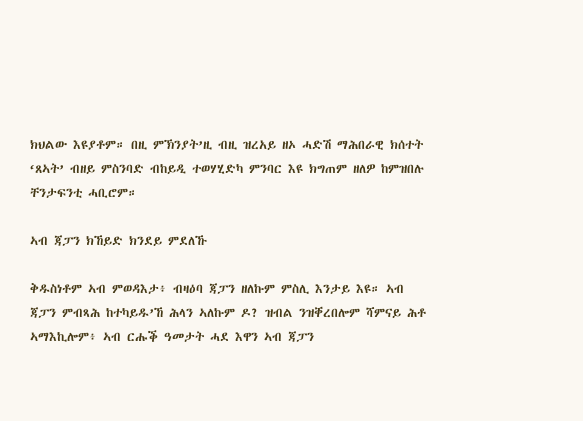ክህልው እዩያቶም። በዚ ምኽንያት’ዚ ብዚ ዝረአይ ዘኦ ሓድሽ ማሕበራዊ ክሰተት ‘ጸኣት’ ብዘይ ምስንባድ ብከይዲ ተወሃሂድካ ምንባር እዩ ክግጠም ዘለዎ ከምዝበሉ ቸንታፍንቲ ሓቢሮም።

ኣብ ጃፓን ክኸይድ ክንደይ ምደለኹ

ቅዱስነቶም ኣብ ምወዳእታ፥ ብዛዕባ ጃፓን ዘለኩም ምስሊ እንታይ እዩ። ኣብ ጃፓን ምብጻሕ ከተካይዱ’ኸ ሕላን ኣለኩም ዶ? ዝብል ንዝቐረበሎም ሻምናይ ሕቶ ኣማእኪሎም፥ ኣብ ርሑቕ ዓመታት ሓደ እዋን ኣብ ጃፓን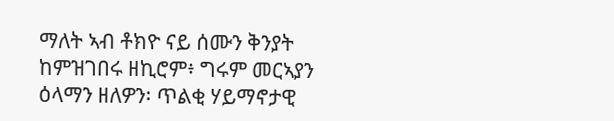ማለት ኣብ ቶክዮ ናይ ሰሙን ቅንያት ከምዝገበሩ ዘኪሮም፥ ግሩም መርኣያን ዕላማን ዘለዎን፡ ጥልቂ ሃይማኖታዊ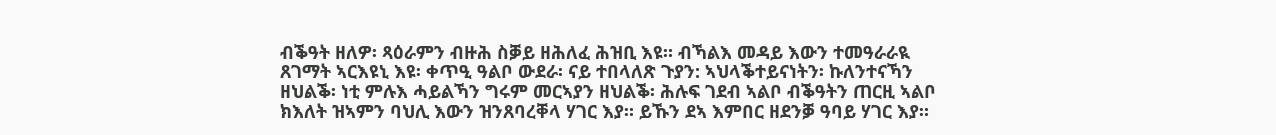ብቕዓት ዘለዎ፡ ጻዕራምን ብዙሕ ስቓይ ዘሕለፈ ሕዝቢ እዩ። ብኻልእ መዳይ እውን ተመዓራራዪ ጸገማት ኣርእዩኒ እዩ፡ ቀጥዒ ዓልቦ ውደራ፡ ናይ ተበላለጽ ጉያን: ኣህላቕተይናነትን፡ ኩለንተናኻን ዘህልቕ፡ ነቲ ምሉእ ሓይልኻን ግሩም መርኣያን ዘህልቕ፡ ሕሉፍ ገደብ ኣልቦ ብቕዓትን ጠርዚ ኣልቦ ክእለት ዝኣምን ባህሊ እውን ዝንጸባረቐላ ሃገር እያ። ይኹን ደኣ እምበር ዘደንቓ ዓባይ ሃገር እያ።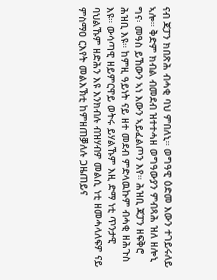ናብ ጃፓን ክበጽሕ ብሓቂ ባህ ምበለኒ። ወግዓዊ ዕድመ እውን ተገይሩለይ ኣሎ። ቅድም ክብል ብመደብ ዝተተሓዘ ወግዓውያን ምብጻሕ ዝለ ዘሎኒ ግና፡ መዓስ ይኸውን ኣነ እውን ኣይፈልጦን እየ። ሕዝቢ ጃፓን ዘፍቅሮ ሕዝቢ እዩ። ከምዚ ዓይነት ናይ ዘተ መደብ ምድላዉኩም ብሓቂ ዘሕጉስ እዩ። ውሳጣዊ ዘይምርዋይ ወትሩ ይሃልኹም እዚ ድማ ነቲ ጥንታዊ ባህልኹም ዘድሕን እዩ እንክብሉ ብዝሃብዎ መልሲ ነቲ ዘመሓላለፍዎ ናይ ምስማዐ ርእየት መልእኽቲ ከምዘጠቓለሉ ጋዜጠይና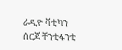ራዲዮ ቫቲካን ሰርጆ ቸንቲፋንቲ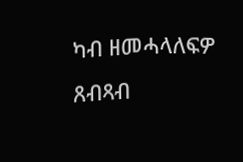ካብ ዘመሓላለፍዎ ጸብጻብ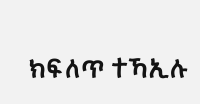ክፍለጥ ተኻኢሉ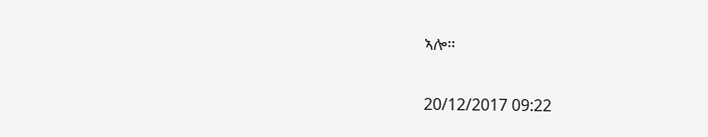ኣሎ።

20/12/2017 09:22